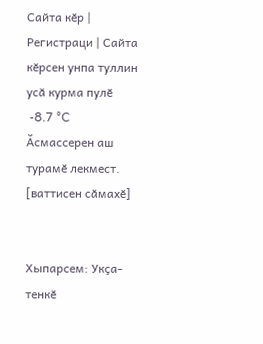Сайта кӗр | Регистраци | Сайта кӗрсен унпа туллин усӑ курма пулӗ
 -8.7 °C
Ӑсмассерен аш турамӗ лекмест.
[ваттисен сӑмахӗ]


Хыпарсем: Укҫа-тенкӗ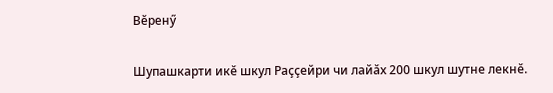Вӗренӳ

Шупашкарти икӗ шкул Раҫҫейри чи лайӑх 200 шкул шутне лекнӗ.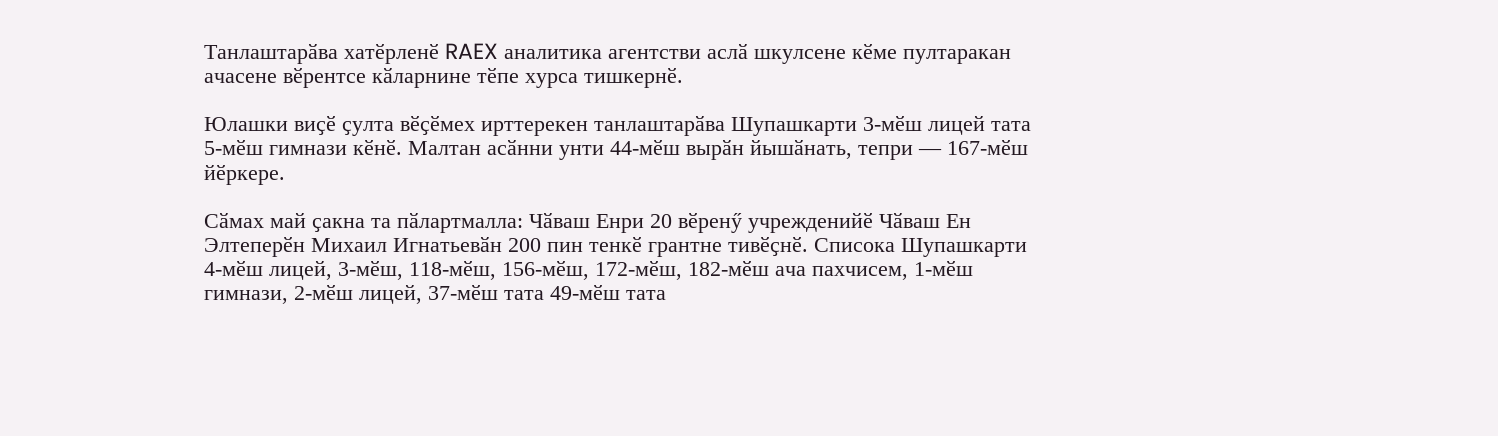Танлаштарӑва хатӗрленӗ RAEX аналитика агентстви аслӑ шкулсене кӗме пултаракан ачасене вӗрентсе кӑларнине тӗпе хурса тишкернӗ.

Юлашки виҫӗ ҫулта вӗҫӗмех ирттерекен танлаштарӑва Шупашкарти 3-мӗш лицей тата 5-мӗш гимнази кӗнӗ. Малтан асӑнни унти 44-мӗш вырӑн йышӑнать, тепри — 167-мӗш йӗркере.

Сӑмах май ҫакна та пӑлартмалла: Чӑваш Енри 20 вӗренӳ учрежденийӗ Чӑваш Ен Элтеперӗн Михаил Игнатьевӑн 200 пин тенкӗ грантне тивӗҫнӗ. Списока Шупашкарти 4-мӗш лицей, 3-мӗш, 118-мӗш, 156-мӗш, 172-мӗш, 182-мӗш ача пахчисем, 1-мӗш гимнази, 2-мӗш лицей, 37-мӗш тата 49-мӗш тата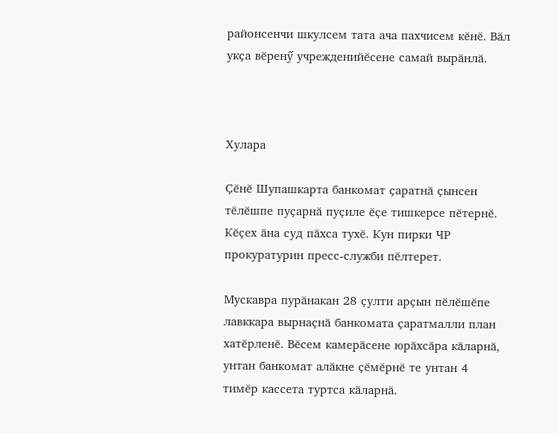районсенчи шкулсем тата ача пахчисем кӗнӗ. Вӑл укҫа вӗренӳ учрежденийӗсене самай вырӑнлӑ.



Хулара

Ҫӗнӗ Шупашкарта банкомат ҫаратнӑ ҫынсен тӗлӗшпе пуҫарнӑ пуҫиле ӗҫе тишкерсе пӗтернӗ. Кӗҫех ӑна суд пӑхса тухӗ. Кун пирки ЧР прокуратурин пресс-служби пӗлтерет.

Мускавра пурӑнакан 28 ҫулти арҫын пӗлӗшӗпе лавккара вырнаҫнӑ банкомата ҫаратмалли план хатӗрленӗ. Вӗсем камерӑсене юрӑхсӑра кӑларнӑ, унтан банкомат алӑкне ҫӗмӗрнӗ те унтан 4 тимӗр кассета туртса кӑларнӑ.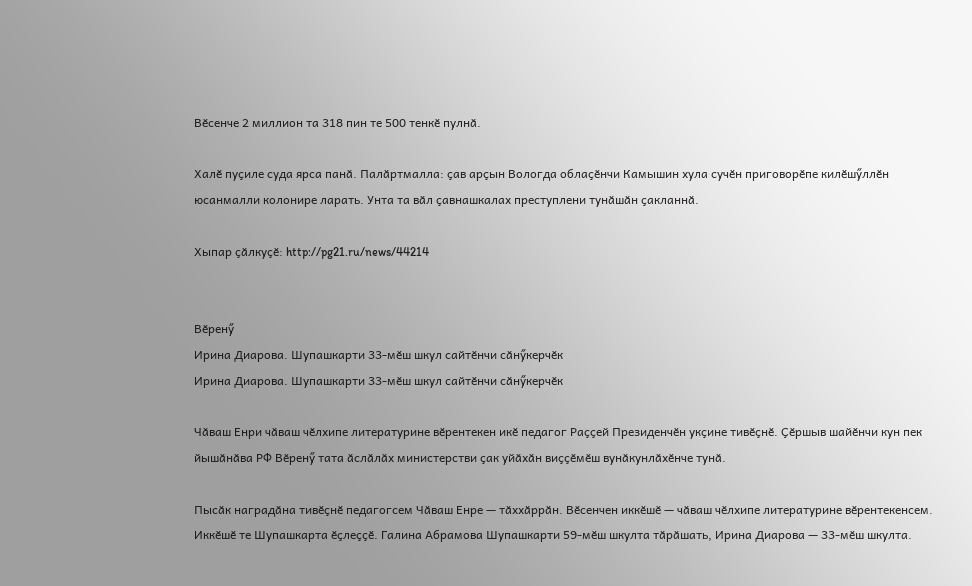Вӗсенче 2 миллион та 318 пин те 500 тенкӗ пулнӑ.

Халӗ пуҫиле суда ярса панӑ. Палӑртмалла: ҫав арҫын Вологда облаҫӗнчи Камышин хула сучӗн приговорӗпе килӗшӳллӗн юсанмалли колонире ларать. Унта та вӑл ҫавнашкалах преступлени тунӑшӑн ҫакланнӑ.

Хыпар ҫӑлкуҫӗ: http://pg21.ru/news/44214


Вӗренӳ
Ирина Диарова. Шупашкарти 33-мӗш шкул сайтӗнчи сӑнӳкерчӗк
Ирина Диарова. Шупашкарти 33-мӗш шкул сайтӗнчи сӑнӳкерчӗк

Чӑваш Енри чӑваш чӗлхипе литературине вӗрентекен икӗ педагог Раҫҫей Президенчӗн укҫине тивӗҫнӗ. Ҫӗршыв шайӗнчи кун пек йышӑнӑва РФ Вӗренӳ тата ӑслӑлӑх министерстви ҫак уйӑхӑн виҫҫӗмӗш вунӑкунлӑхӗнче тунӑ.

Пысӑк наградӑна тивӗҫнӗ педагогсем Чӑваш Енре — тӑххӑррӑн. Вӗсенчен иккӗшӗ — чӑваш чӗлхипе литературине вӗрентекенсем. Иккӗшӗ те Шупашкарта ӗҫлеҫҫӗ. Галина Абрамова Шупашкарти 59-мӗш шкулта тӑрӑшать, Ирина Диарова — 33-мӗш шкулта.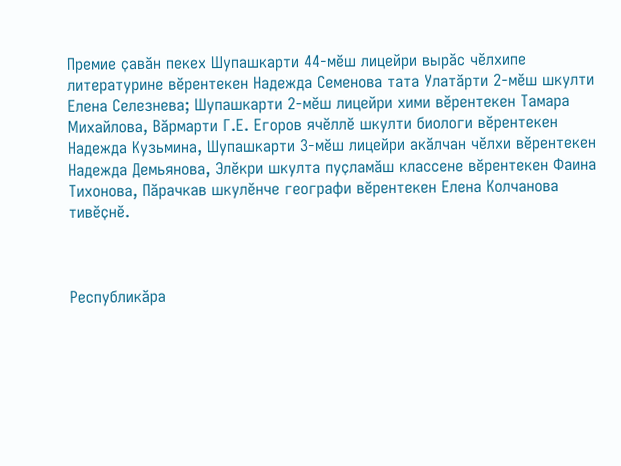Премие ҫавӑн пекех Шупашкарти 44-мӗш лицейри вырӑс чӗлхипе литературине вӗрентекен Надежда Семенова тата Улатӑрти 2-мӗш шкулти Елена Селезнева; Шупашкарти 2-мӗш лицейри хими вӗрентекен Тамара Михайлова, Вӑрмарти Г.Е. Егоров ячӗллӗ шкулти биологи вӗрентекен Надежда Кузьмина, Шупашкарти 3-мӗш лицейри акӑлчан чӗлхи вӗрентекен Надежда Демьянова, Элӗкри шкулта пуҫламӑш классене вӗрентекен Фаина Тихонова, Пӑрачкав шкулӗнче географи вӗрентекен Елена Колчанова тивӗҫнӗ.



Республикӑра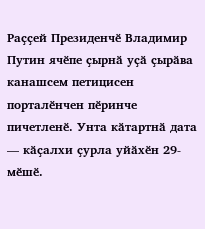Раҫҫей Президенчӗ Владимир Путин ячӗпе ҫырнӑ уҫӑ ҫырӑва канашсем петицисен порталӗнчен пӗринче пичетленӗ. Унта кӑтартнӑ дата — кӑҫалхи ҫурла уйӑхӗн 29-мӗшӗ.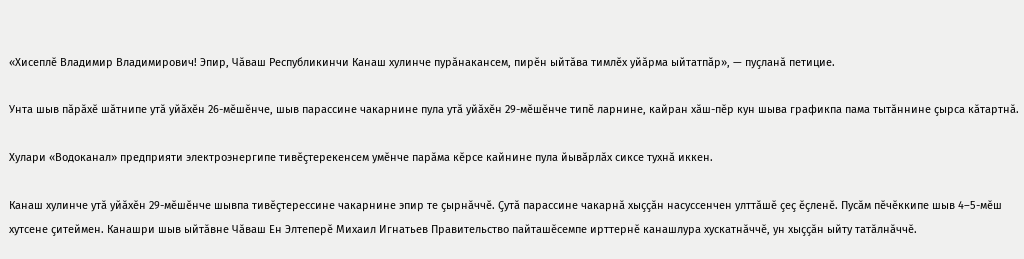«Хисеплӗ Владимир Владимирович! Эпир, Чӑваш Республикинчи Канаш хулинче пурӑнакансем, пирӗн ыйтӑва тимлӗх уйӑрма ыйтатпӑр», — пуҫланӑ петицие.

Унта шыв пӑрӑхӗ шӑтнипе утӑ уйӑхӗн 26-мӗшӗнче, шыв парассине чакарнине пула утӑ уйӑхӗн 29-мӗшӗнче типӗ ларнине, кайран хӑш-пӗр кун шыва графикпа пама тытӑннине ҫырса кӑтартнӑ.

Хулари «Водоканал» предприяти электроэнергипе тивӗҫтерекенсем умӗнче парӑма кӗрсе кайнине пула йывӑрлӑх сиксе тухнӑ иккен.

Канаш хулинче утӑ уйӑхӗн 29-мӗшӗнче шывпа тивӗҫтерессине чакарнине эпир те ҫырнӑччӗ. Ҫутӑ парассине чакарнӑ хыҫҫӑн насуссенчен улттӑшӗ ҫеҫ ӗҫленӗ. Пусӑм пӗчӗккипе шыв 4–5-мӗш хутсене ҫитеймен. Канашри шыв ыйтӑвне Чӑваш Ен Элтеперӗ Михаил Игнатьев Правительство пайташӗсемпе ирттернӗ канашлура хускатнӑччӗ, ун хыҫҫӑн ыйту татӑлнӑччӗ.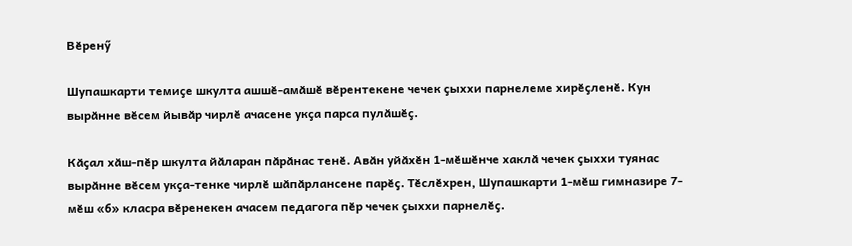Вӗренӳ

Шупашкарти темиҫе шкулта ашшӗ-амӑшӗ вӗрентекене чечек ҫыххи парнелеме хирӗҫленӗ. Кун вырӑнне вӗсем йывӑр чирлӗ ачасене укҫа парса пулӑшӗҫ.

Кӑҫал хӑш-пӗр шкулта йӑларан пӑрӑнас тенӗ. Авӑн уйӑхӗн 1-мӗшӗнче хаклӑ чечек ҫыххи туянас вырӑнне вӗсем укҫа-тенке чирлӗ шӑпӑрлансене парӗҫ. Тӗслӗхрен, Шупашкарти 1-мӗш гимназире 7-мӗш «б» класра вӗренекен ачасем педагога пӗр чечек ҫыххи парнелӗҫ.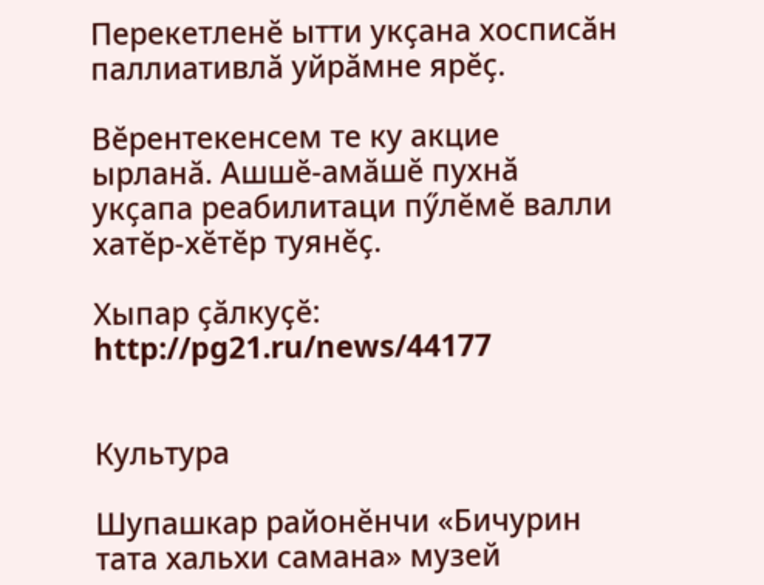Перекетленӗ ытти укҫана хосписӑн паллиативлӑ уйрӑмне ярӗҫ.

Вӗрентекенсем те ку акцие ырланӑ. Ашшӗ-амӑшӗ пухнӑ укҫапа реабилитаци пӳлӗмӗ валли хатӗр-хӗтӗр туянӗҫ.

Хыпар ҫӑлкуҫӗ: http://pg21.ru/news/44177


Культура

Шупашкар районӗнчи «Бичурин тата хальхи самана» музей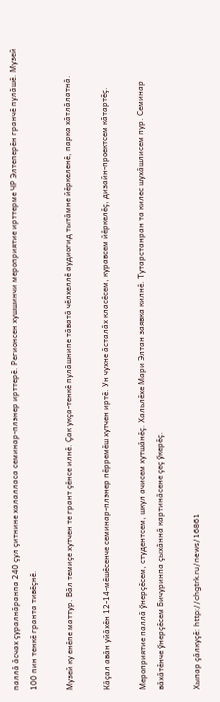паллӑ ӑсчах ҫуралнӑранпа 240 ҫул ҫитнине халалласа семинар-плэнер ирттерӗ. Регионсен хушшинчи мероприятие ирттерме ЧР Элтеперӗн гранчӗ пулӑшӗ. Музей 100 пин тенкӗ гранта тивӗҫнӗ.

Музей ку енӗпе маттур. Вӑл темиҫе хутчен те грант ҫӗнсе илнӗ. Ҫак укҫа-тенкӗ пулӑшнипе тӑватӑ чӗлхеллӗ аудиогид тытӑмне йӗркеленӗ, парка хӑтлӑлатнӑ.

Кӑҫал авӑн уйӑхӗн 12-14-мӗшӗсенче семинар-плэнер пӗрремӗш хутчен иртӗ. Ун чухне ӑсталӑх класӗсем, куравсем йӗркелӗҫ, дизайн-проектсем кӑтартӗҫ.

Мероприятие паллӑ ӳнерҫӗсем, студентсем, шкул ачисем хутшӑнӗҫ. Хальлӗхе Мари Элтан заявка килнӗ. Тутарстанран та килес шухӑшлисем пур. Семинар вӑхӑтӗнче ӳнерҫӗсем Бичуринпа ҫыхӑннӑ картинӑсене ҫеҫ ӳкерӗҫ.

Хыпар ҫӑлкуҫӗ: http://chgtrk.ru/news/16861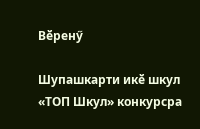Вӗренӳ

Шупашкарти икӗ шкул «ТОП Шкул» конкурсра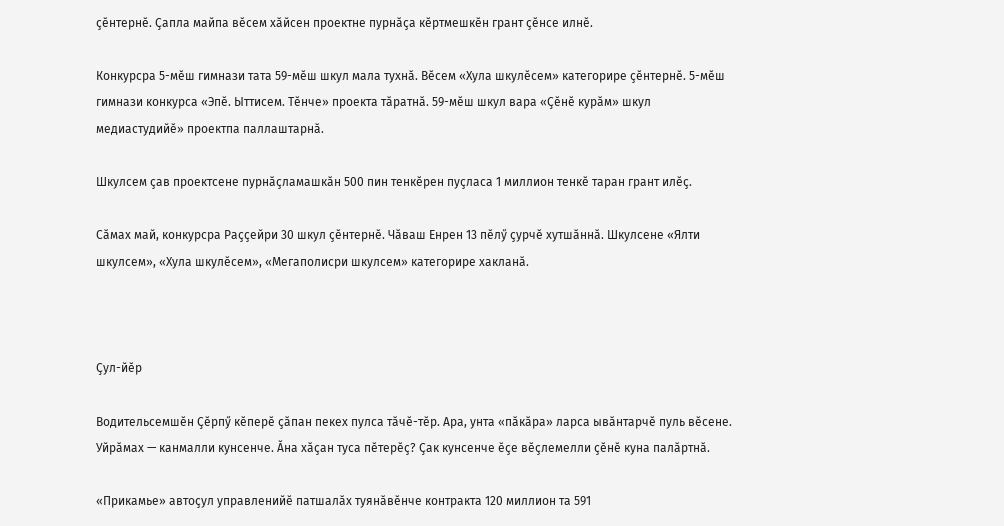ҫӗнтернӗ. Ҫапла майпа вӗсем хӑйсен проектне пурнӑҫа кӗртмешкӗн грант ҫӗнсе илнӗ.

Конкурсра 5-мӗш гимнази тата 59-мӗш шкул мала тухнӑ. Вӗсем «Хула шкулӗсем» категорире ҫӗнтернӗ. 5-мӗш гимнази конкурса «Эпӗ. Ыттисем. Тӗнче» проекта тӑратнӑ. 59-мӗш шкул вара «Ҫӗнӗ курӑм» шкул медиастудийӗ» проектпа паллаштарнӑ.

Шкулсем ҫав проектсене пурнӑҫламашкӑн 500 пин тенкӗрен пуҫласа 1 миллион тенкӗ таран грант илӗҫ.

Сӑмах май, конкурсра Раҫҫейри 30 шкул ҫӗнтернӗ. Чӑваш Енрен 13 пӗлӳ ҫурчӗ хутшӑннӑ. Шкулсене «Ялти шкулсем», «Хула шкулӗсем», «Мегаполисри шкулсем» категорире хакланӑ.



Ҫул-йӗр

Водительсемшӗн Ҫӗрпӳ кӗперӗ ҫӑпан пекех пулса тӑчӗ-тӗр. Ара, унта «пӑкӑра» ларса ывӑнтарчӗ пуль вӗсене. Уйрӑмах — канмалли кунсенче. Ӑна хӑҫан туса пӗтерӗҫ? Ҫак кунсенче ӗҫе вӗҫлемелли ҫӗнӗ куна палӑртнӑ.

«Прикамье» автоҫул управленийӗ патшалӑх туянӑвӗнче контракта 120 миллион та 591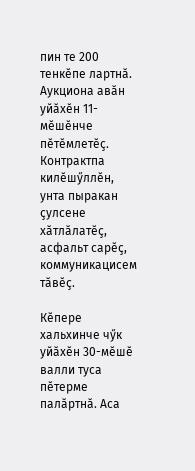пин те 200 тенкӗпе лартнӑ. Аукциона авӑн уйӑхӗн 11-мӗшӗнче пӗтӗмлетӗҫ. Контрактпа килӗшӳллӗн, унта пыракан ҫулсене хӑтлӑлатӗҫ, асфальт сарӗҫ, коммуникацисем тӑвӗҫ.

Кӗпере хальхинче чӳк уйӑхӗн 30-мӗшӗ валли туса пӗтерме палӑртнӑ. Аса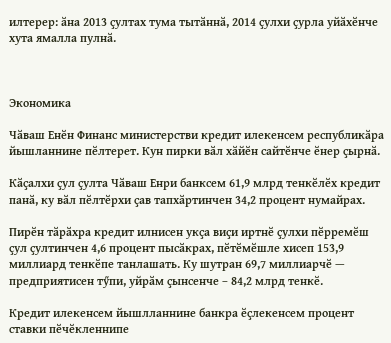илтерер: ӑна 2013 ҫултах тума тытӑннӑ, 2014 ҫулхи ҫурла уйӑхӗнче хута ямалла пулнӑ.



Экономика

Чӑваш Енӗн Финанс министерстви кредит илекенсем республикӑра йышланнине пӗлтерет. Кун пирки вӑл хӑйӗн сайтӗнче ӗнер ҫырнӑ.

Кӑҫалхи ҫул ҫулта Чӑваш Енри банксем 61,9 млрд тенкӗлӗх кредит панӑ, ку вӑл пӗлтӗрхи ҫав тапхӑртинчен 34,2 процент нумайрах.

Пирӗн тӑрӑхра кредит илнисен укҫа виҫи иртнӗ ҫулхи пӗрремӗш ҫул ҫултинчен 4,6 процент пысӑкрах, пӗтӗмӗшле хисеп 153,9 миллиард тенкӗпе танлашать. Ку шутран 69,7 миллиарчӗ — предприятисен тӳпи, уйрӑм ҫынсенче – 84,2 млрд тенкӗ.

Кредит илекенсем йышлланнине банкра ӗҫлекенсем процент ставки пӗчӗкленнипе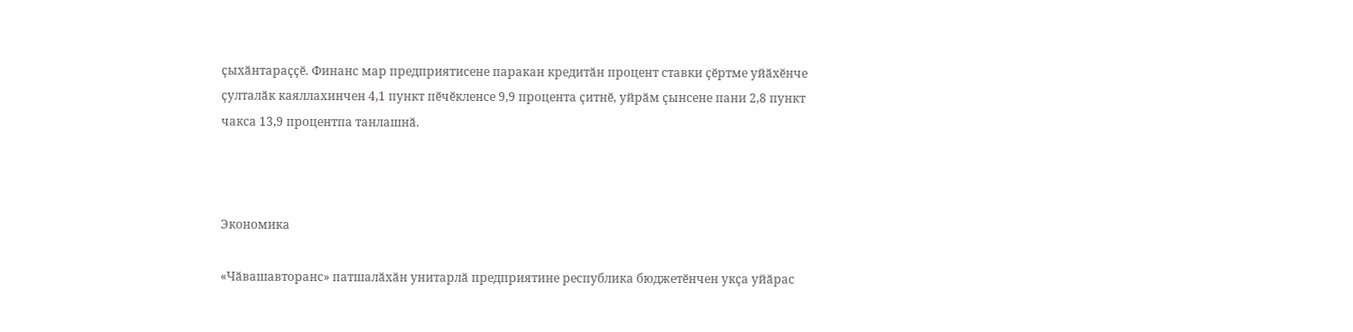ҫыхӑнтараҫҫӗ. Финанс мар предприятисене паракан кредитӑн процент ставки ҫӗртме уйӑхӗнче ҫулталӑк каяллахинчен 4,1 пункт пӗчӗкленсе 9,9 процента ҫитнӗ, уйрӑм ҫынсене пани 2,8 пункт чакса 13,9 процентпа танлашнӑ.



Экономика

«Чӑвашавторанс» патшалӑхӑн унитарлӑ предприятине республика бюджетӗнчен укҫа уйӑрас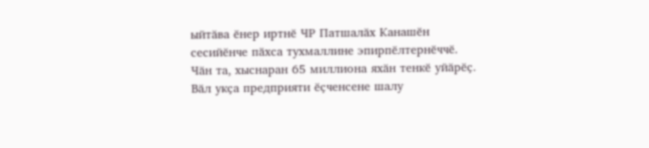ыйтӑва ӗнер иртнӗ ЧР Патшалӑх Канашӗн сесийӗнче пӑхса тухмаллине эпирпӗлтернӗччӗ. Чӑн та, хыснаран 65 миллиона яхӑн тенкӗ уйӑрӗҫ. Вӑл укҫа предприяти ӗҫченсене шалу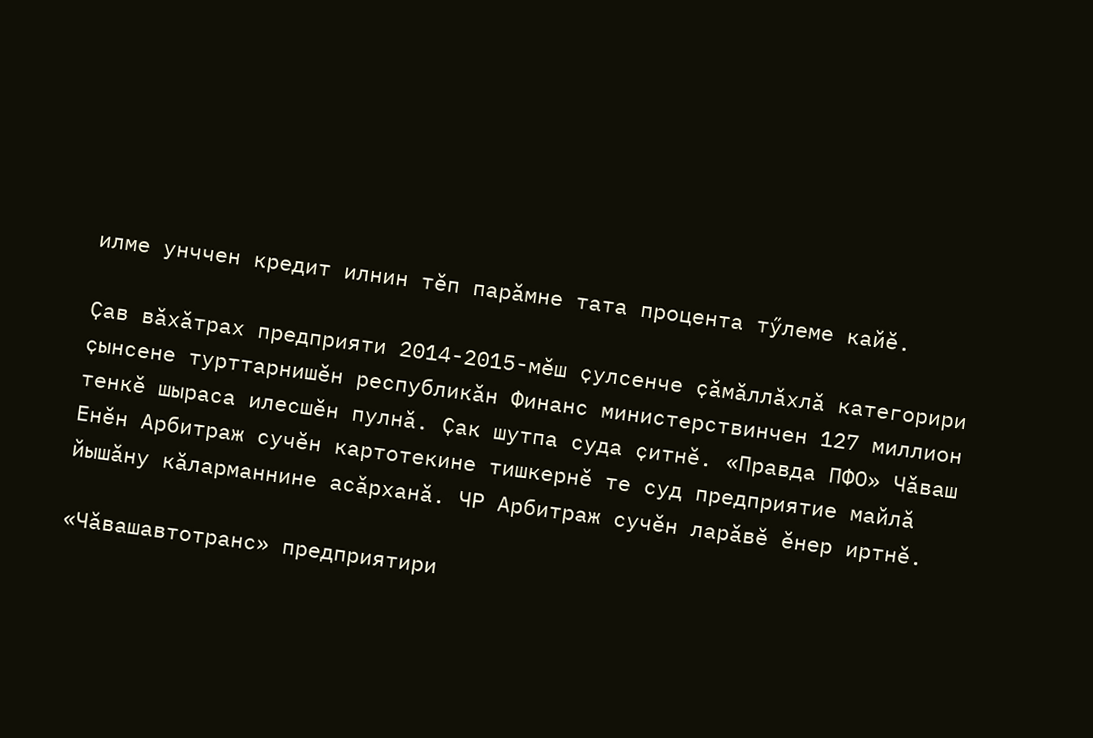илме унччен кредит илнин тӗп парӑмне тата процента тӳлеме кайӗ.

Ҫав вӑхӑтрах предприяти 2014-2015-мӗш ҫулсенче ҫӑмӑллӑхлӑ категорири ҫынсене турттарнишӗн республикӑн Финанс министерствинчен 127 миллион тенкӗ шыраса илесшӗн пулнӑ. Ҫак шутпа суда ҫитнӗ. «Правда ПФО» Чӑваш Енӗн Арбитраж сучӗн картотекине тишкернӗ те суд предприятие майлӑ йышӑну кӑларманнине асӑрханӑ. ЧР Арбитраж сучӗн ларӑвӗ ӗнер иртнӗ.

«Чӑвашавтотранс» предприятири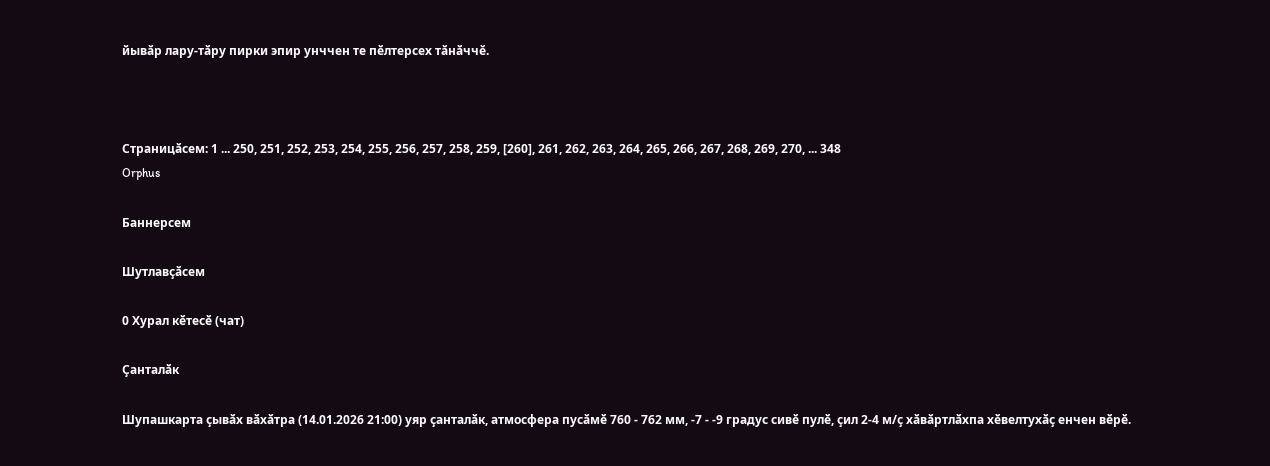йывӑр лару-тӑру пирки эпир унччен те пӗлтерсех тӑнӑччӗ.



Страницӑсем: 1 ... 250, 251, 252, 253, 254, 255, 256, 257, 258, 259, [260], 261, 262, 263, 264, 265, 266, 267, 268, 269, 270, ... 348
Orphus

Баннерсем

Шутлавҫӑсем

0 Хурал кӗтесӗ (чат)

Ҫанталӑк

Шупашкарта ҫывӑх вӑхӑтра (14.01.2026 21:00) уяр ҫанталӑк, атмосфера пусӑмӗ 760 - 762 мм, -7 - -9 градус сивӗ пулӗ, ҫил 2-4 м/ҫ хӑвӑртлӑхпа хӗвелтухӑҫ енчен вӗрӗ.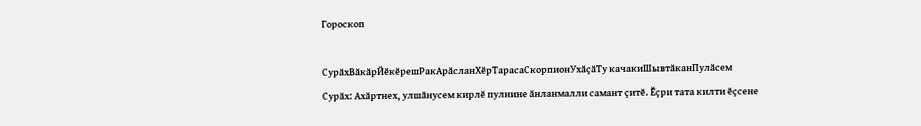Гороскоп

СурӑхВӑкӑрЙӗкӗрешРакАрӑсланХӗрТарасаСкорпионУхӑҫӑТу качакиШывтӑканПулӑсем
Сурӑх: Ахӑртнех, улшӑнусем кирлӗ пулнине ӑнланмалли самант ҫитӗ. Ӗҫри тата килти ӗҫсене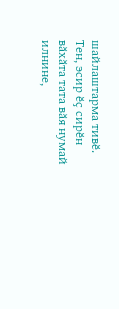шайлаштарма тивӗ. Тен, эсир ӗҫ сирӗн вӑхӑта тата вӑя нумай илнине,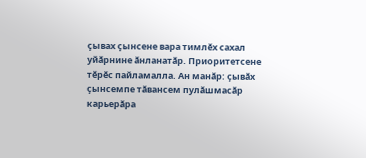ҫывах ҫынсене вара тимлӗх сахал уйӑрнине ӑнланатӑр. Приоритетсене тӗрӗс пайламалла. Ан манӑр: ҫывӑх ҫынсемпе тӑвансем пулӑшмасӑр карьерӑра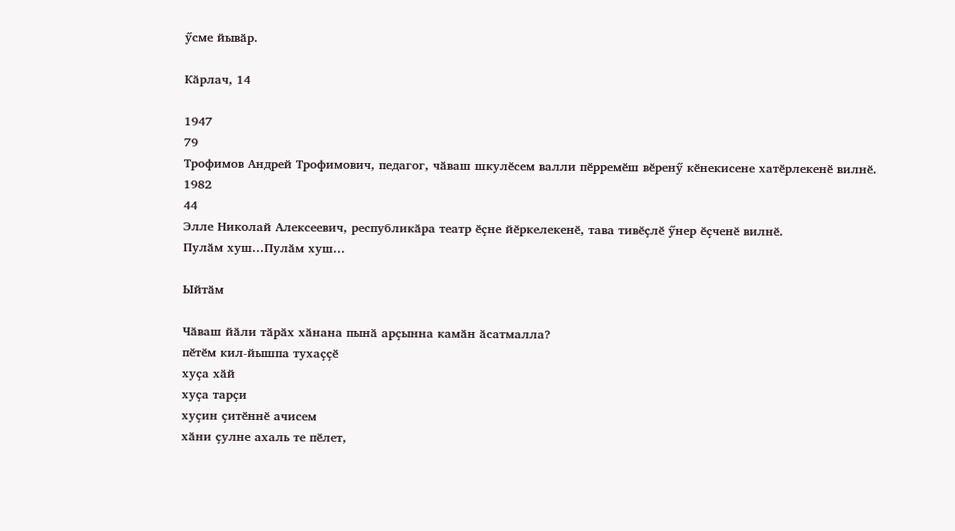ӳсме йывӑр.

Кӑрлач, 14

1947
79
Трофимов Андрей Трофимович, педагог, чӑваш шкулӗсем валли пӗрремӗш вӗренӳ кӗнекисене хатӗрлекенӗ вилнӗ.
1982
44
Элле Николай Алексеевич, республикӑра театр ӗҫне йӗркелекенӗ, тава тивӗҫлӗ ӳнер ӗҫченӗ вилнӗ.
Пулӑм хуш...Пулӑм хуш...

Ыйтӑм

Чӑваш йӑли тӑрӑх хӑнана пынӑ арҫынна камӑн ӑсатмалла?
пӗтӗм кил-йышпа тухаҫҫӗ
хуҫа хӑй
хуҫа тарҫи
хуҫин ҫитӗннӗ ачисем
хӑни ҫулне ахаль те пӗлет,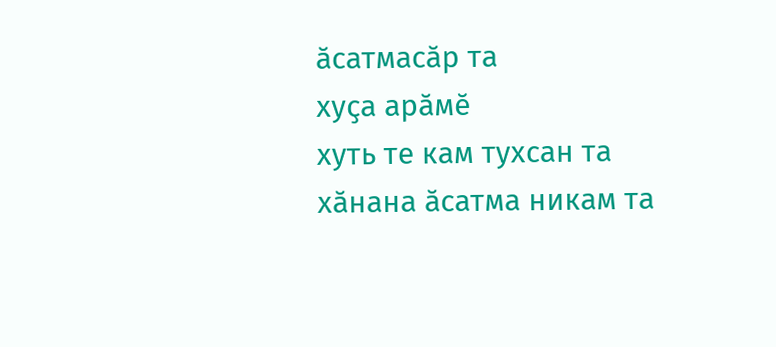ӑсатмасӑр та
хуҫа арӑмӗ
хуть те кам тухсан та
хӑнана ӑсатма никам та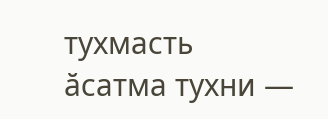тухмасть
ӑсатма тухни —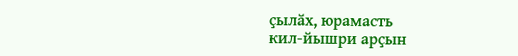ҫылӑх, юрамасть
кил-йышри арҫын